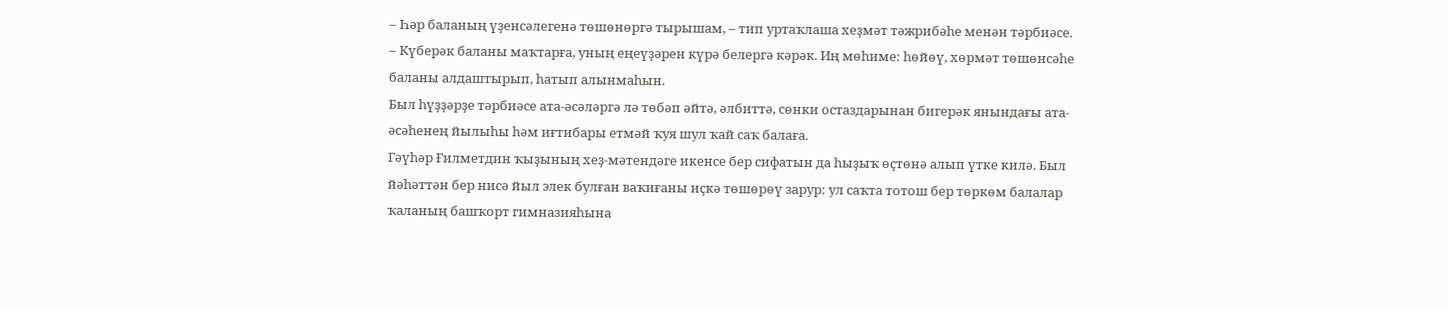– Һәр баланың үҙенсәлегенә төшөнөргә тырышам, – тип уртаҡлаша хеҙмәт тәжрибәһе менән тәрбиәсе. – Күберәк баланы маҡтарға, уның еңеүҙәрен күрә белергә кәрәк. Иң мөһиме: һөйөү, хөрмәт төшөнсәһе баланы алдаштырып, һатып алынмаһын.
Был һүҙҙәрҙе тәрбиәсе ата-әсәләргә лә төбәп әйтә, әлбиттә, сөнки остаздарынан бигерәк янындағы ата-әсәһенең йылыһы һәм иғтибары етмәй ҡуя шул ҡай саҡ балаға.
Гәүһәр Ғилметдин ҡыҙының хеҙ-мәтендәге икенсе бер сифатын да һыҙыҡ өҫтөнә алып үтке килә. Был йәһәттән бер нисә йыл элек булған ваҡиғаны иҫкә төшөрөү зарур: ул саҡта тотош бер төркөм балалар ҡаланың башҡорт гимназияһына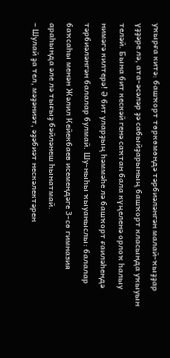уҡырға китә: башҡорт төркөмөндә тәрбиәләнгән малай-ҡыҙҙар үҙҙәре лә, ата-әсәләр ҙә сабыйҙарының башҡорт класында уҡыуын теләй. Бына бит кескәй генә саҡтан бала күңеленә орлоҡ һалыу нимәгә килтерә! Ә бит уларҙың һәммәһе лә башҡорт ғаиләһендә тәрбиәләнгән балалар булмай. Шу-ныһы ҡыуаныслы: балалар баҡсаһы менән Жәлил Кейекбаев исемендәге 3-сө гимназия араһында әле лә тығыҙ бәйләнеш һынатмай.
– Шулай ҙа тел, мәҙәниәт, әҙәбиәт нескәлектәрен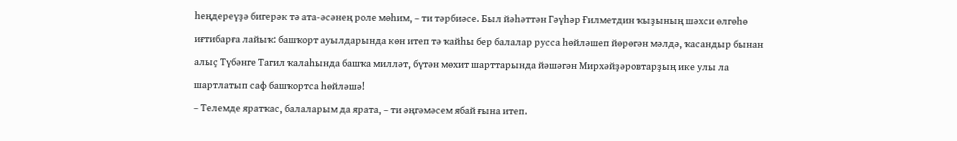һеңдереүҙә бигерәк тә ата-әсәнең роле мөһим, – ти тәрбиәсе. Был йәһәттән Гәүһәр Ғилметдин ҡыҙының шәхси өлгөһө иғтибарға лайыҡ: башҡорт ауылдарында көн итеп тә ҡайһы бер балалар русса һөйләшеп йөрөгән мәлдә, ҡасандыр бынан алыҫ Түбәнге Тагил ҡалаһында башҡа милләт, бүтән мөхит шарттарында йәшәгән Мирхәйҙәровтарҙың ике улы ла шартлатып саф башҡортса һөйләшә!
– Телемде яратҡас, балаларым да ярата, – ти әңгәмәсем ябай ғына итеп.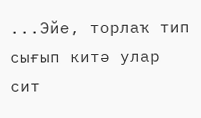...Эйе, торлаҡ тип сығып китә улар сит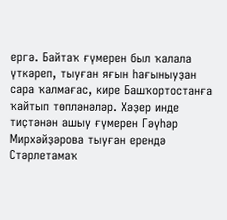ергә. Байтаҡ ғүмерен был ҡалала үткәреп, тыуған яғын һағыныуҙан сара ҡалмағас, кире Башҡортостанға ҡайтып төпләнәләр. Хәҙер инде тиҫтәнән ашыу ғүмерен Гәүһәр Мирхәйҙәрова тыуған ерендә Стәрлетамаҡ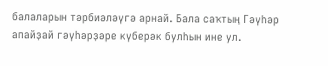балаларын тәрбиәләүгә арнай. Бала саҡтың Гәүһәр апайҙай гәүһәрҙәре күберәк булһын ине ул.